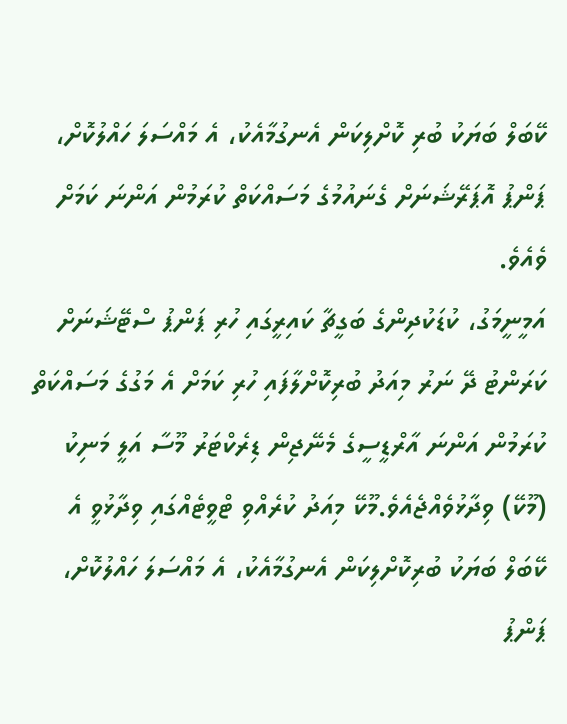ކޭބަލް ބަޔަކު ބުރި ކޮށްލިކަން އެނގުމާއެކު، އެ މައްސަލަ ހައްލުކޮށް، ޕަންޕު އޮޕަރޭޝަނަށް ގެނައުމުގެ މަސައްކަތް ކުރަމުން އަންނަ ކަމަށް ވެއެވެ.
އަމީނީމަގު، ކުޑަކުދިންގެ ބަގީޗާ ކައިރީގައި ހުރި ޕަންޕު ސްޓޭޝަނަށް ކަރަންޓު ދޭ ނަރު މިއަދު ބުރިކޮށްލާފައި ހުރި ކަމަށް އެ މަގުގެ މަސައްކަތް ކުރަމުން އަންނަ އާރްޑީސީގެ މެނޭޖިން ޑިރެކްޓަރު މޫސާ އަލީ މަނިކު (މޫކޭ) ވިދާޅުވެއްޖެއެވެ.މޫކޭ މިއަދު ކުރެއްވި ޓްވީޓެއްގައި ވިދާޅުވީ އެ ކޭބަލް ބަޔަކު ބުރިކޮށްލިކަން އެނގުމާއެކު، އެ މައްސަލަ ހައްލުކޮށް، ޕަންޕު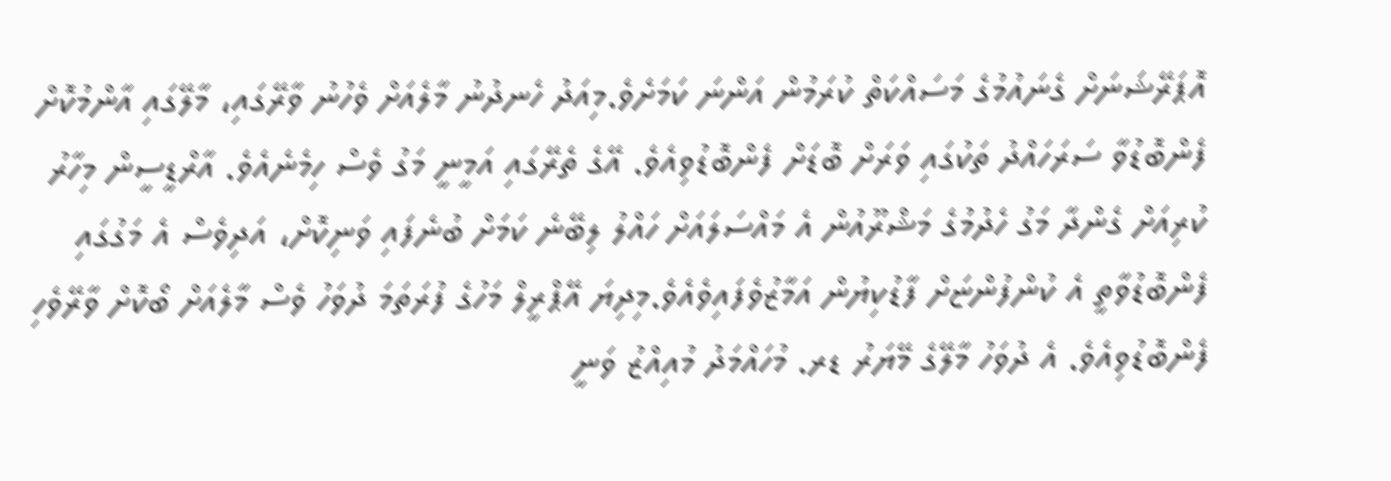އޮޕަރޭޝަނަށް ގެނައުމުގެ މަސައްކަތް ކުރަމުން އަންނަ ކަމަށެވެ.މިއަދު ހެނދުނު މާލެއަށް ވެހުނު ވާރޭގައި، މާލޭގައި އާންމުކޮށް ފެންބޮޑުވާ ސަރަހައްދު ތަކުގައި ވަރަށް ބޮޑަށް ފެންބޮޑުވިއެވެ. އޭގެ ތެރޭގައި އަމީނީ މަގު ވެސް ހިމެނެއެވެ. އާރްޑީސީން މިހާރު ކުރިއަށް ގެންދާ މަގު ހެދުމުގެ މަޝްރޫއުން އެ މައްސަލައަށް ހައްލު ލިބޭނެ ކަމަށް ބުނެފައި ވަނިކޮށް، އަދިވެސް އެ މަގުގައި ފެންބޮޑުވާތީ އެ ކުންފުންޏަށް ފާޑުކިޔުން އަމާޒުވެފައިވެއެވެ.މިދިޔަ އޭޕްރީލް މަހުގެ ފުރަތަމަ ދުވަހު ވެސް މާލެއަށް ބޯކޮށް ވާރޭވެހި ފެންބޮޑުވިއެވެ. އެ ދުވަހު މާލޭގެ މޭޔަރު ޑރ. މުހައްމަދު މުއިއްޒު ވަނީ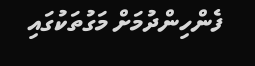ފެންހިންދުމަށް މަގުތަކުގައި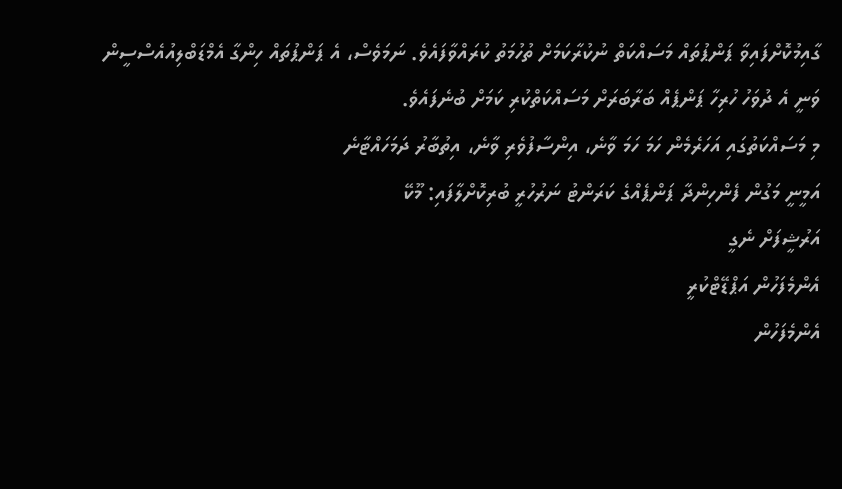ގާއިމުކޮށްފައިވާ ޕަންޕުތައް މަސައްކަތް ނުކުރާކަމަށް ތުހުމަތު ކުރައްވާފައެވެ. ނަމަވެސް، އެ ޕަންޕުތައް ހިންގާ އެމްޑަބްލިއުއެސްސީން ވަނީ އެ ދުވަހު ހުރިހާ ޕަންޕެއް ބަރާބަރަށް މަސައްކަތްކުރި ކަމަށް ބުނެފައެވެ.
މި މަސައްކަތުގައި އަހަރެމެން ހަމަ ހަމަ ވާނެ، އިންސާފުވެރި ވާނެ، އިތުބާރު ދަމަހައްޓާނެ
އަމީނީ މަގުން ފެންހިންދާ ޕަންޕެއްގެ ކަރަންޓު ނަރުހުރީ ބުރިކޮށްލާފައި: މޫކޭ
އަރުޝީފަށް ނެގީ
އެންމެފަހުން އަޕްޑޭޓްކުރީ
އެންމެފަހުން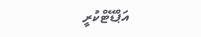އަޕްޑޭޓްކުރީ